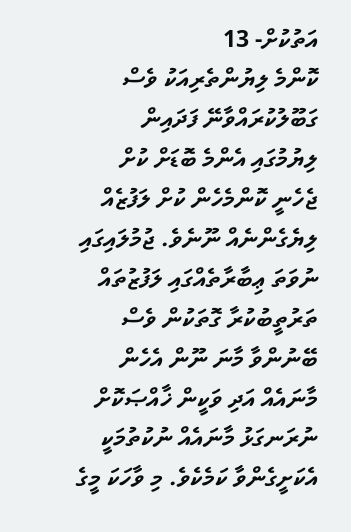އަތުކުށް- 13
ކޮންމެ ލިޔުންތެރިއަކު ވެސް ގަބޫލުކުރައްވާނޭ ފަދައިން ލިޔުމުގައި އެންމެ ބޮޑަށް ކުށް ޖެހެނީ ކޮންމެހެން ކުށް ލަފުޒެއް ލިޔެގެންނެއް ނޫނެވެ. ޖުމުލައިގައި ނުވަތަ ޢިބާރާތެއްގައި ލަފުޒުތައް ތަރުތީބުކުރާ ގޮތަކުން ވެސް ބޭނުންވާ މާނަ ނޫން އެހެން މާނައެއް އަދި ވަކީން ޚާއްޞަކޮށް ނުރަނގަޅު މާނައެއް ނުކުތުމަކީ އެކަށީގެންވާ ކަމެކެވެ. މި ވާހަކަ މީގެ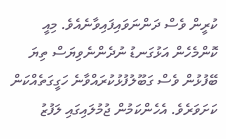ކުރީން ވެސް ދަންނަވައިފައިވާނެއެވެ. މިއީ ކޮންމެހެން އަޅުގަނޑު ނުދެންނެވިޔަސް ތިޔަ ބޭފުޅުން ވެސް ގަބޫލުފުޅުކުރައްވާނެ ހަގީގަތެއްކަން ކަށަވަރެވެ. އެހެންކަމުން ޖުމުލައިގައި ލަފުޒު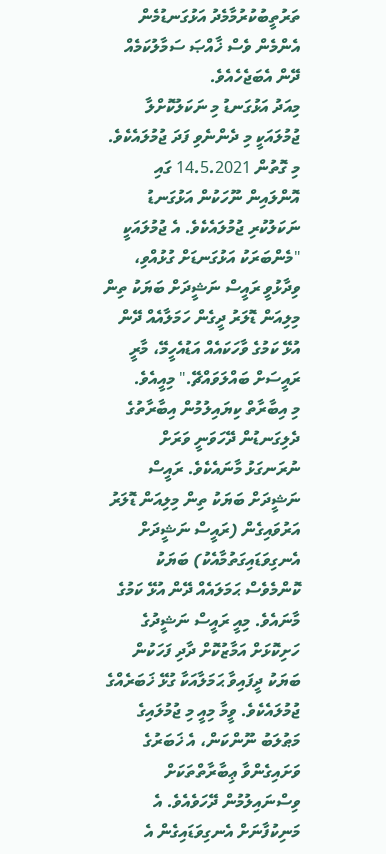ތަރުތީބުކުރުމާމެދު އަޅުގަނޑުމެން އެންމެން ވެސް ޚާއްޞަ ސަމާލުކަމެއް ދޭން އެބަޖެހެއެވެ.
މިއަދު އަޅުގަނޑު މި ނަކަލުކޮށްލާ ޖުމުލައަކީ މި ދެންނެވި ފަދަ ޖުމުލައެކެވެ. މި ގޮތުން 14.5.2021 ގައި އޮންލައިން ނޫހަކުން އަޅުގަނޑު ނަކަލުކުރި ޖުމުލައެކެވެ. އެ ޖުމުލައަކީ "މެންބަރަކު އަޅުގަނޑަށް ގުޅުއްވި، ވިދާޅުވީ ރައީސް ނަޝީދަށް ބަޔަކު ތިން މިލިއަން ޑޮލަރު ދީގެން ހަމަލާއެއް ދޭން އުޅޭ ކަމުގެ ވާހަކައެއް އަޑުއެހީމޭ، މާރީ ރައީސަށް ބައްލަވައްޗޭ." މިއީއެވެ.
މި އިބާރާތް ކިޔައިލުމުން އިބާރާތުގެ ދެލިގަނޑުން ދޭހަވަނީ ވަރަށް ނުރަނގަޅު މާނައެކެވެ. ރައީސް ނަޝީދަށް ބަޔަކު ތިން މިލިއަން ޑޮލަރު އަރުވައިގެން (ރައީސް ނަޝީދަށް އެނގިވަޑައިގަތުމާއެކު) ބަޔަކު ކޮންމެވެސް ޙަމަލައެއް ދޭން އުޅޭ ކަމުގެ މާނައެވެ. މިއީ ރައީސް ނަޝީދުގެ ހަށިކޮޅަށް އަމާޒުކޮށް ދާދި ފަހަކުން ބަޔަކު ދީފައިވާ ޙަމަލާއަކާ ގުޅޭ ޚަބަރެއްގެ ޖުމުލައެކެވެ. ވީމާ މިއީ މި ޖުމުލައިގެ މަޠުލަބު ނޫންކަން، އެ ޚަބަރުގެ ވަށައިގެންވާ ޢިބާރާތްތަކަށް ވިސްނައިލުމުން ދޭހަވެއެވެ. އެ މަނިކުފާނަށް އެނގިވަޑައިގެން އެ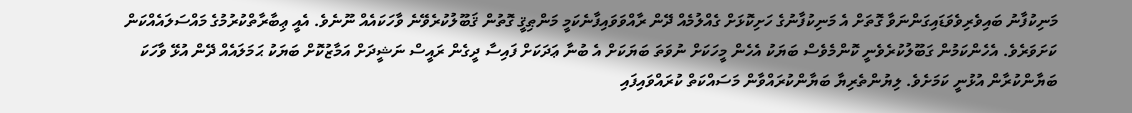މަނިކުފާނު ބައިވެރިވެވަޑައިގަންނަވާ ގޮތަށް އެ މަނިކުފާނުގެ ހަށިކޮޅަށް ގެއްލުމެއް ދޭން ރާއްވަވައިފާނެކަމީ މަންޠިޤީ ގޮތުން ޤަބޫލުކުރެވޭނެ ވާހަކައެއް ނޫނެވެ. އެއީ ޢިބާރާތްކުރުމުގެ މައްސަލައެއްކަން ކަށަވަރެވެ. އެހެންކަމުން ގަބޫލުކުރެވެނީ ކޮންމެވެސް ބަޔަކު އެހެން މީހަކަށް ނުވަތަ ބަޔަކަށް އެ ބުނާ ޢަދަކަށް ފައިސާ ދީގެން ރައީސް ނަޝީދަށް އަމާޒުކޮށް ބަޔަކު ޙަމަލައެއް ދޭން އުޅޭ ވާހަކަ ބަޔާންކުރާން އުޅުނީ ކަމަށެވެ. ލިޔުންތެރިޔާ ބަޔާންކުރައްވާން މަސައްކަތް ކުރައްވައިފައި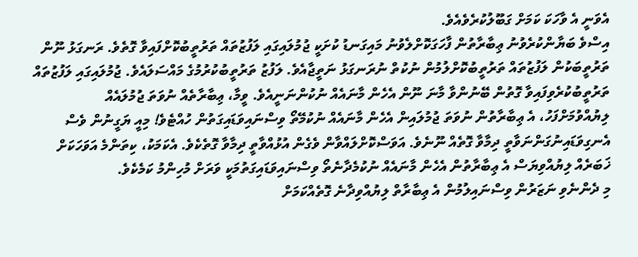އެވަނީ އެ ވާހަކަ ކަމަށް ގަބޫލުކުރެވެއެވެ.
އިސްވެ ބަޔާންކުރެވުނު ޢިބާރާތުން ފާހަގަކޮށްލެވުނު މައިގަނޑު ކުށަކީ ޖުމުލައިގައި ލަފުޒުތައް ތަރުތީބުކޮށްފައިވާ ގޮތެވެ. ރަނގަޅު ނޫން ތަރުތީބަކުން ލަފުޒުތައް ތަރުތީބުކޮށްލުމުން ނުކުތް ނުރަނގަޅު ނަތީޖާއެވެ. ލަފުޒު ތަރުތީބުކުރުމުގެ މައްސަލައެވެ. ޖުމުލައިގައި ލަފުޒުތައް ތަރުތީބުކުރެވިފައިވާ ގޮތުން ބޭނުންވާ މާނަ ނޫން އެހެން މާނައެއް ނުކުންނަނީއެވެ. ވީމާ، ޢިބާރާތެއް ނުވަތަ ޖުމުލައެއް ލިޔުއްވުމަށްފަހު، އެ ޢިބާރާތުން ނުވަތަ ޖުމުލައިން އެހެން މާނައެއް ނުކުމޭތޯ ވިސްނައިވަޑައިގަތުން ހުއްޓެވެ! މިއީ ޔަގީނުން ވެސް އެނގިވަޑައިނުގަންނަވާތީ ދިމާވާ ގޮތެއް ނޫނެވެ. އަވަސްކޮށްލައްވާން ވެގެން އުޅުއްވާތީ ދިމާވާ ގޮތެކެވެ. އެކަމަކު، ކިތަންމެ އަވަހަކަށް ޚަބަރެއް ލިޔުއްވިޔަސް އެ ޢިބާރާތުން އެހެން މާނައެއް ނުކުމެދާނެތޯ ވިސްނައިވަޑައިގަތުމަކީ ވަރަށް މުހިންމު ކަމެކެވެ.
މި ދެންނެވި ނަޒަރުން ވިސްނައިލުމުން އެ ޢިބާރާތް ލިޔުއްވިދާނެ ގޮތެއްކަމަށް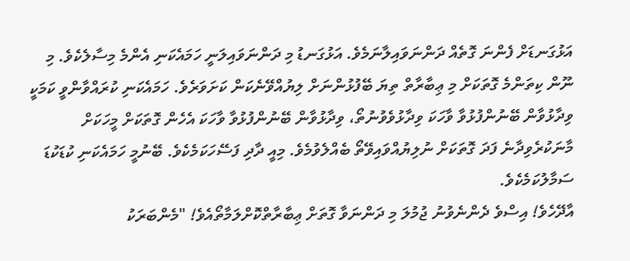އަޅުގަނޑަށް ފެންނަ ގޮތެއް ދަންނަވައިލާނަމެވެ. އަޅުގަނޑު މި ދަންނަވައިލަނީ ހަމައެކަނި އެންމެ މިސާލެކެވެ. މި ނޫން ކިތަންމެ ގޮތަކަށް މި ޢިބާރާތް ތިޔަ ބޭފުޅުންނަށް ލިޔުއްވޭނެކަން ކަށަވަރެވެ. ހަމައެކަނި ކުރައްވާންވީ ކަމަކީ ވިދާޅުވާން ބޭނުންފުޅުވާ ވާހަކަ ވިދާޅުވެވުނުތޯ، ވިދާޅުވާން ބޭނުންފުޅުވާ ވާހަކަ އެހެން ގޮތަކަށް މީހަކަށް މާނަކުރެވިދާނެ ފަދަ ގޮތަކަށް ނުލިޔުއްވައިވޭތޯ ބެއްލެވުމެވެ. މިއީ ދާދި ފަސޭހަކަމެކެވެ. ބޭނުމީ ހަމައެކަނި ކުޑަކުޑަ ސަމާލުކަމެކެވެ.
އާދޭހެވެ! އިސްވެ ދެންނެވުނު ޖުމުލަ މި ދަންނަވާ ގޮތަށް ޢިބާރާތްކޮށްލަމާތޯއެވެ! "މެންބަރަކު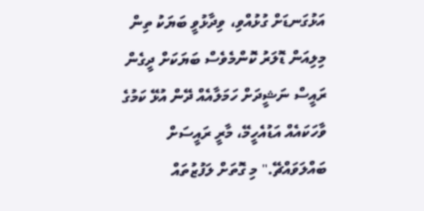އަޅުގަނޑަށް ގުޅުއްވި، ވިދާޅުވީ ބަޔަކު ތިން މިލިއަން ޑޮލަރު ކޮންމެވެސް ބަޔަކަށް ދީގެން ރައީސް ނަޝީދަށް ހަމަލާއެއް ދޭން އުޅޭ ކަމުގެ ވާހަކައެއް އަޑުއެހީމޭ، މާރީ ރައީސަށް ބައްލަވައްޗޭ." މި ގޮތަށް ލަފުޒުތައް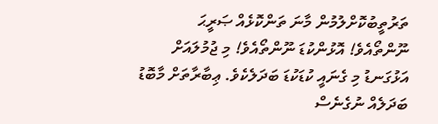ތަރުތީބުކޮށްލުމުން މާނަ ތަންކޮޅެއް ޞަރީޙަ ނޫންތޯއެވެ! އޮޅުންކުޑަ ނޫންތޯއެވެ! މި ޖުމުލައަށް އަޅުގަނޑު މި ގެނައީ ކުޑަކުޑަ ބަދަލެކެވެ. ޢިބާރާތަށް މާބޮޑު ބަދަލެއް ނުގެނެސް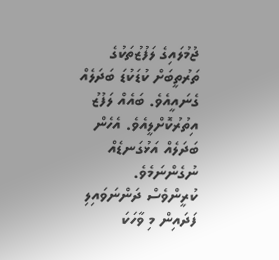ޖުމުލައިގެ ލަފުޒުތަކުގެ ތަރުތީބަށް ކުޑަކުޑަ ބަދަލެއް ގެނައީއެވެ. ބައެއް ލަފުޒު އިތުރުކޮށްލީއެވެ. އެހެން ބަދަލެއް އަޅުގަނޑެއް ނުގެންނަމެވެ.
ކުރީންވެސް ދަންނަވައިލި ފަދައިން މި ވާހަކަ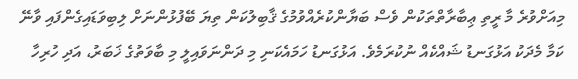މިއަށްވުރެ މާ ރީތި ޢިބާރާތްތަކުން ވެސް ބަޔާންކުރެއްވުމުގެ ޤާބިލުކަން ތިޔަ ބޭފުޅުންނަށް ލިބިވަޑައިގެންފައި ވާނޭ ކަމާ މެދަކު އަޅުގަނޑު ޝައްކެއް ނުކުރަމެވެ. އަޅުގަނޑު ހަމައެކަނި މި ދަންނަވައިލީ މި ބާވަތުގެ ޚަބަރު، އަދި ހުރިހާ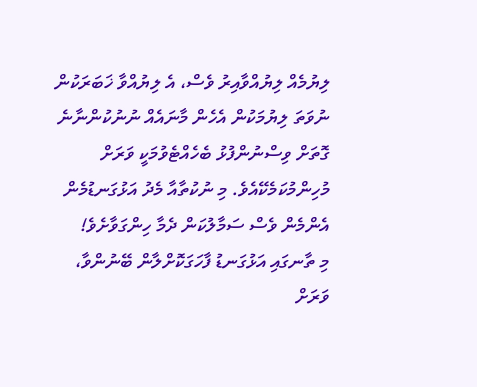ލިޔުމެއް ލިޔުއްވާއިރު ވެސް، އެ ލިޔުއްވާ ޚަބަރަކުން ނުވަތަ ލިޔުމަކުން އެހެން މާނައެއް ނުނުކުންނާނެ ގޮތަށް ވިސްނުންފުޅު ބެހެއްޓެވުމަކީ ވަރަށް މުހިންމުކަމެކޭއެވެ. މި ނުކުތާއާ މެދު އަޅުގަނޑުމެން އެންމެން ވެސް ސަމާލުކަން ދެމާ ހިންގަވާށެވެ!
މި ތާނގައި އަޅުގަނޑު ފާހަގަކޮށްލާން ބޭނުންވާ، ވަރަށް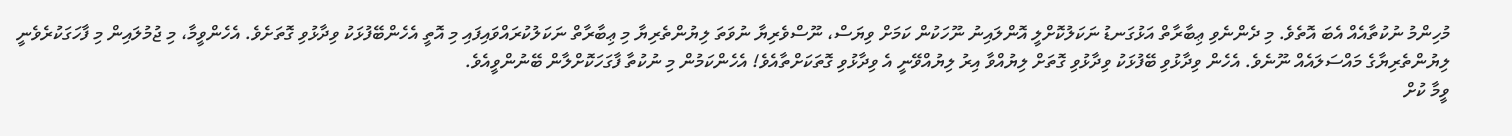މުހިންމު ނުކުތާއެއް އެބަ އޮތެވެ. މި ދެންނެވި ޢިބާރާތް އަޅުގަނޑު ނަކަލުކޮށްލީ އޮންލައިނު ނޫހަކުން ކަމަށް ވިޔަސް، ނޫސްވެރިޔާ ނުވަތަ ލިޔުންތެރިޔާ މި ޢިބާރާތް ނަކަލުކުރައްވައިފައި މި އޮތީ އެހެންބޭފުޅަކު ވިދާޅުވި ގޮތަށެވެ. އެހެންވީމާ، މި ޖުމުލައިން މި ފާހަގަކުރެވެނީ ލިޔުންތެރިޔާގެ މައްސަލައެއް ނޫނެވެ. އެހެން ވިދާޅުވި ބޭފުޅަކު ވިދާޅުވި ގޮތަށް ލިޔުއްވާ އިރު ލިޔުއްވޭނީ އެ ވިދާޅުވި ގޮތަކަށްތާއެވެ! އެހެންކަމުން މި ނުކުތާ ފާގަހަކޮށްލާން ބޭނުންވީއެވެ.
ވީމާ ކުށް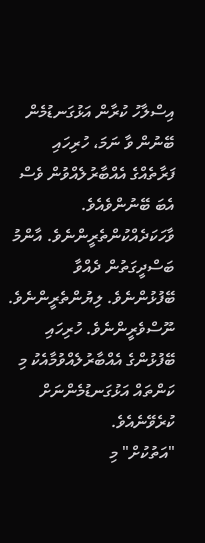އިސްލާހު ކުރާން އަޅުގަނޑުމެން ބޭނުން ވާ ނަމަ، ހުރިހައި ފަރާތެއްގެ އެއްބާރުލެއްވުން ވެސް އެބަ ބޭނުންވެއެވެ. ވާހަކަދެއްކުންތެރީންނެވެ. އާންމު ބަސްދީގަތުން ދެއްވާ ބޭފުޅުންނެވެ. ލިޔުންތެރީންނެވެ. ނޫސްވެރީންނެވެ. ހުރިހައި ބޭފުޅުންގެ އެއްބާރުލެއްވުމާއެކު މި ކަންތައް އަޅުގަނޑުމެންނަށް ކުރެވޭނެއެވެ.
"އަތުކުށް" މި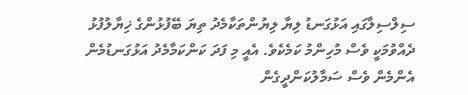ސިލްސިލާގައި އަޅުގަނޑު ލިޔާ ލިޔުންތަކާމެދު ތިޔަ ބޭފުޅުންގެ ޚިޔާލުފުޅު ދެއްވުމަކީ ވެސް މުހިންމު ކަމެކެވެ. އެއީ މި ފަދަ ކަންކަމާމެދު އަޅުގަނޑުމެން އެންމެން ވެސް ސަމާލުކަންދީގެން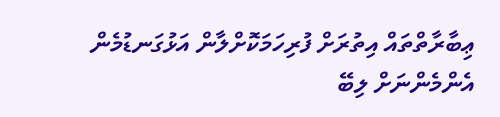ޢިބާރާތްތައް އިތުރަށް ފުރިހަމަކޮށްލާން އަޅުގަނޑުމެން އެންމެންނަށް ލިބޭ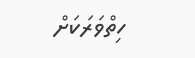ހިތްވަރަކަށް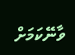ވާނޭކަމަށް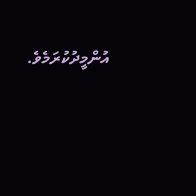އުންމީދުކުރަމެވެ.